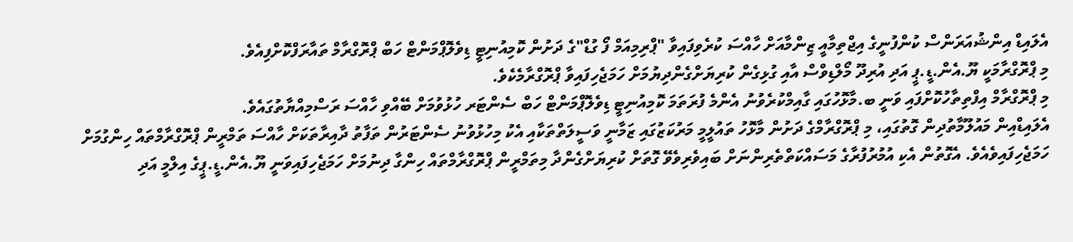އެލައިޑް އިންޝުއަރަންސް ކުންފުނީގެ އިޖްތިމާއީ ޒިންމާއަށް ހާއްސަ ކުރެވިފައިވާ "ޕްރިމިއަމް ފޯ ގުޑް"ގެ ދަށުން ކޮމިއުނިޓީ ޑިވެލޮޕްމަންޓް ހަބް ޕްރޮގްރާމް ތައާރަފްކޮށްފިއެވެ.
މި ޕްރޮގްރާމަކީ ޔޫ.އެން.ޑީ.ޕީ އަދި އުރިދޫ މޯލްޑިވްސް އާއި ގުޅިގެން ކުރިޔަށްގެންދިޔުމަށް ހަމަޖެހިފައިވާ ޕްރޮގްރާމެކެވެ.
މި ޕްރޮގްރާމް އިފްތިތާހުކޮށްފައި ވަނީ ބ.މާޅޮހުގައި ގާއިމްކުރެވުނު އެންމެ ފުރަތަމަ ކޮމިއުނިޓީ ޑިވެލޮޕްމަންޓް ހަބް ސެންޓަރ ހުޅުވުމަށް ބޭއްވި ހާއްސަ ރަސްމިއްޔާތުގައެވެ.
އެލައިޑްއިން މައުލޫމާތުދިން ގޮތުގައި، މި ޕްރޮގްރާމްގެ ދަށުން މާޅޮހު ތައުލީމީ މަރުކަޒުގައި ޒަމާނީ ވަސީލަތްތަކާއި އެކު މިހުޅުވުނު ސެންޓަރުން ތަފާތު ދާއިރާތަކަށް ހާއްސަ ތަމްރީން ޕްރޮގްރާމްތައް ހިންގުމަށް ހަމަޖެހިފައިވެއެވެ. އެގޮތުން އެކި އުމުރުފުރާގެ މަސައްކަތްތެރިންނަށް ބައިވެރިވެވޭ ގޮތަށް ކުރިޔަށްގެންދާ މިތަމްރީން ޕްރޮގްރާމްތައް ހިންގާ ދިނުމަށް ހަމަޖެހިފައިވަނީ ޔޫ.އެން.ޑީ.ޕީގެ އިލްމީ އަދި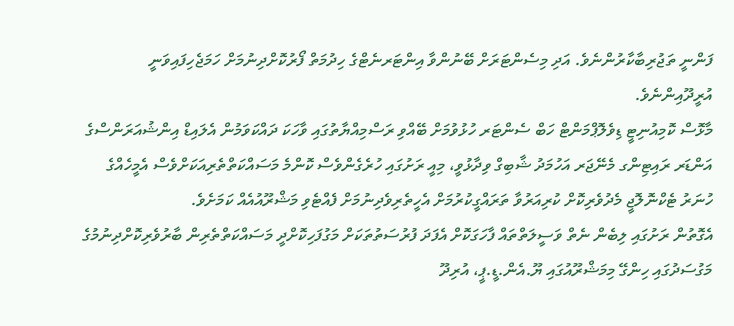ފަންނީ ތަޖުރިބާކާރުންނެވެ. އަދި މިސެންޓަރަށް ބޭނުންވާ އިންޓަރނެޓްގެ ހިދުމަތް ފޯރުކޮށްދިނުމަށް ހަމަޖެހިފައިވަނީ އުރީދޫއިންނެވެ.
މާޅޮސް ކޮމިއުނިޓީ ޑިވެލޮޕްމަންޓް ހަބް ސެންޓަރ ހުޅުވުމަށް ބޭއްވި ރަސްމިއްޔާތުގައި ވާހަކަ ދައްކަވަމުން އެލައިޑް އިންޝުއަރަންސްގެ އަންޑަރ ރައިޓިންގ މެނޭޖަރ އަހުމަދު ޝާބިގް ވިދާޅުވީ، މިއީ ރަށުގައި ހުރެގެންވެސް ކޮންމެ މަސައްކަތްތެރިއަކަށްވެސް އެމީހެއްގެ ހުނަރު ޓެކްނޮލޮޖީ މެދުވެރިކޮށް ކުރިއަރުވާ ތަރައްގީކުރުމަށް އެހީތެރިވެދިނުމަށް ފެއްޓެވި މަޝްރޫއުއެއް ކަމަށެވެ.
އެގޮތުން ރަށުގައި ލިބެން ނެތް ވަސީލަތްތައް ފާހަގަކޮށް އެފަދަ ފުރުސަތުތަކަށް މަގުފަހިކޮށްދީ މަސައްކަތްތެރިން ބާރުވެރިކޮށްދިނުމުގެ މަގުސަދުގައި ހިންގޭ މިމަޝްރޫއުގައި ޔޫ.އެން.ޑީ.ޕީ، އުރިދޫ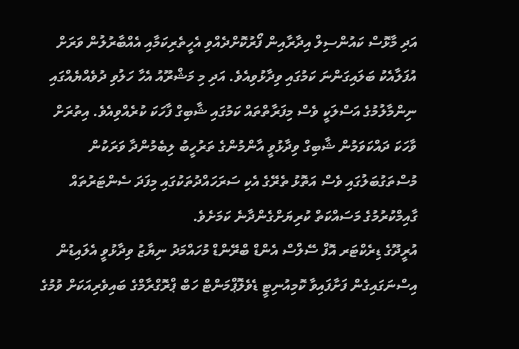އަދި މާޅޮސް ކައުންސިލް އިދާރާއިން ފޯރުކޮށްދެއްވި އެހީތެރިކަމާއި އެއްބާރުލުން ވަރަށް އުފަލާއެކު ބަލައިގަންނަ ކަމުގައި ވިދާޅުވިއެވެ. އަދި މި މަޝްރޫއު އެހާ ހަލުވި ދުވެއްޔެއްގައި ނިންމާލުމުގެ އަސްލަކީ ވެސް މިފަރާތްތައް ކަމުގައި ޝާބިގް ފާހަކަ ކުރެއްވިއެވެ. އިތުރަށް ވާހަކަ ދައްކަވަމުން ޝާބިގް ވިދާޅުވީ އާންމުންގެ ތަރުހީބު ލިބެމުންދާ ވަރަކުން މުސްތަގުބަލުގައި ވެސް އަތޮޅު ތެރޭގެ އެކި ސަރަހައްދުތަކުގައި މިފަދަ ސެންޓަރުތައް ގާއިމްކުރުމުގެ މަސައްކަތް ކުރިޔަށްގެންދާނެ ކަމަށެވެ.
އުރީދޫގެ ޑިރެކްޓަރ އޮފް ސޭލްސް އެންޑް ބްރޭންޑް މުހައްމަދު ނިޔާޒު ވިދާޅުވީ އެލައިޑުން އިސްނަގައިގެން ފަށާފައިވާ ކޮމިއުނިޓީ ޑެވެލޮޕްމަންޓް ހަބް ޕްރޮގްރާމްގެ ބައިވެރިއަކަށް ވުމުގެ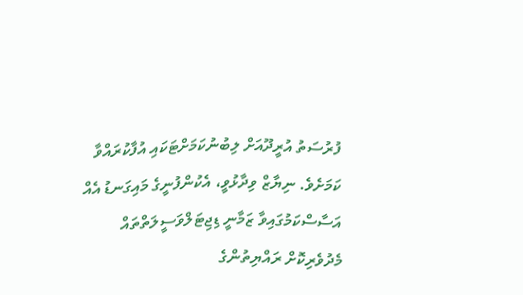ފުރުސަތު އުރީދޫއަށް ލިބުނުކަމަށްޓަކައި އުފާކުރައްވާ ކަމަށެވެ. ނިޔާޒް ވިދާޅުވީ، އެކުންފުނީގެ މައިގަނޑު އެއް އަސާސްކަމުގައިވާ ޒަމާނީ ޑިޖިޓަލްވަސީލަތްތައް މެދުވެރިކޮށް ރައްޔިތުންގެ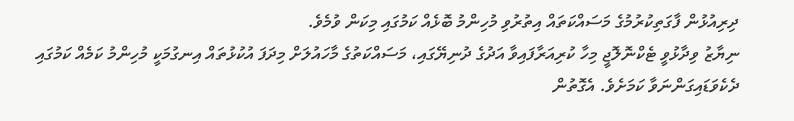ދިރިއުޅުން ފާގަތިކުރުމުގެ މަސައްކަތައް އިތުރުވި މުހިންމު ބޮޅެއް ކަމުގައި މިކަން ވުމެވެ.
ނިޔާޒު ވިދާޅުވީ ޓެކްނޮލޮޖީ މިހާ ކުރިއަރާފައިވާ އަދުގެ ދުނިޔޭގައި، މަސައްކަތުގެ މާހައުލަށް މިދަފަ އުކުޅުތައް އިނގުމަކީ މުހިންމު ކަމެއް ކަމުގައި ދެކެވަޑައިގަންނަވާ ކަމަށެވެ. އެގޮތުން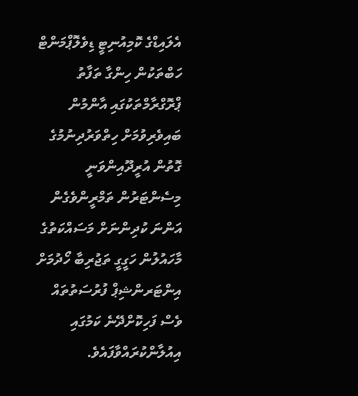އެލައިޑްގެ ކޮމިއުނިޓީ ޑިވެލޮޕްމަންޓް ހަބްތަކުން ހިންގާ ތަފާތު ޕްރޮގްރާމްތަކުގައި އާންމުން ބައިވެރިވުމަށް ހިތްވަރުދިނުމުގެ ގޮތުން އުރީދޫއިންވަނީ މިސެންޓަރުން ތަމްރީންވެގެން އަންނަ ކުދިންނަށް މަސައްކަތުގެ މާހައުލުން ހަގީގީ ތަޖުރިބާ ހޯދުމަށް އިންޓަރންޝިޕް ފުރުސަތުތައް ވެސް ފަހިކޮށްދޭނެ ކަމުގައި އިއުލާންކުރައްވާފައެވެ.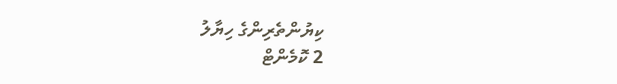ކިޔުންތެރިންގެ ހިޔާލު
2 ކޮމެންޓް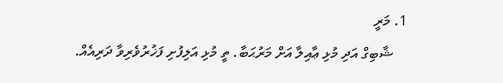1. މަރީ
    ޝާބިގް އަދި މުޅި ޢާއިލާ އަށް މަރުޙަބާ. ތީ މުޅި އަލިފުށި ފަޚުރުވެރިވާ ދަރިއެއް.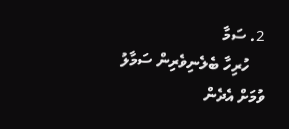2. ސަމާ
    ހުރިހާ ބެލެނިވެރިން ސަމާލު ވުމަށް އެދެން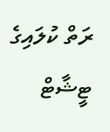ރަތް ކުލައިގެ ޓީޝާޓް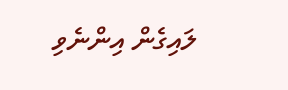ލައިގެން އިންނެވި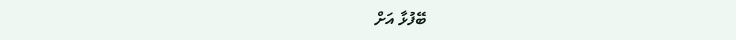ބޭފުޅާ އަށް